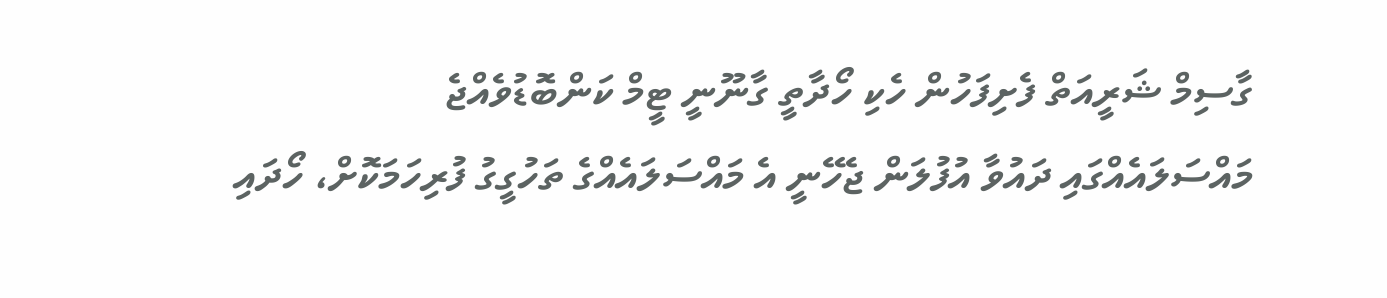ގާސިމް ޝަރީއަތް ފެށިފަހުން ހެކި ހޯދާތީ ގާނޫނީ ޓީމް ކަންބޮޑުވެއްޖެ
މައްސަލައެއްގައި ދައުވާ އުފުލަން ޖެހޭނީ އެ މައްސަލައެއްގެ ތަހުގީގު ފުރިހަމަކޮށް، ހޯދައި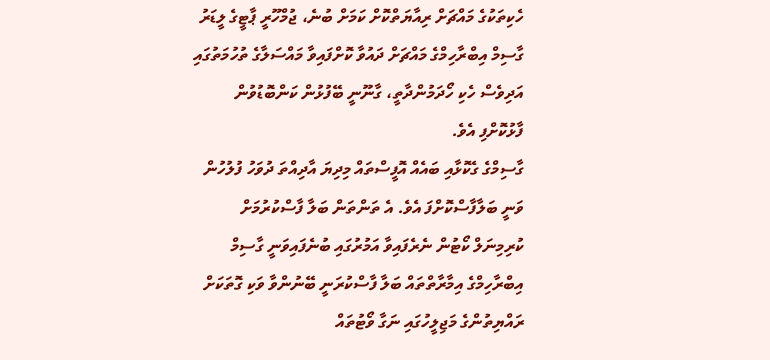ހެކިތަކުގެ މައްޗަށް ރިއާޔަތްކޮށް ކަމަށް ބުނެ، ޖުމްހޫރީ ޕާޓީގެ ލީޑަރު ގާސިމް އިބްރާހިމްގެ މައްޗަށް ދައުވާ ކޮށްފައިވާ މައްސަލާގެ ތުހުމަތުގައި އަދިވެސް ހެކި ހޯދަމުންދާތީ، ގާނޫނީ ބޭފުޅުން ކަންބޮޑުވުން ފާޅުކޮށްފި އެވެ.
ގާސިމްގެ ގެކޮޅާއި ބައެއް އޮފީސްތައް މިދިޔަ އާދިއްތަ ދުވަހު ފުލުހުން ވަނީ ބަލާފާސްކޮށްފަ އެވެ. އެ ތަންތަން ބަލާ ފާސްކުރުމަށް ކުރިމިނަލް ކޯޓުން ނެރެފައިވާ އަމުރުގައި ބުނެފައިވަނީ ގާސިމް އިބްރާހިމްގެ އިމާރާތްތައް ބަލާ ފާސްކުރަނީ ބޭނުންވާ ވަކި ގޮތަކަށް ރައްޔިތުންގެ މަޖިލީހުގައި ނަގާ ވޯޓުތައް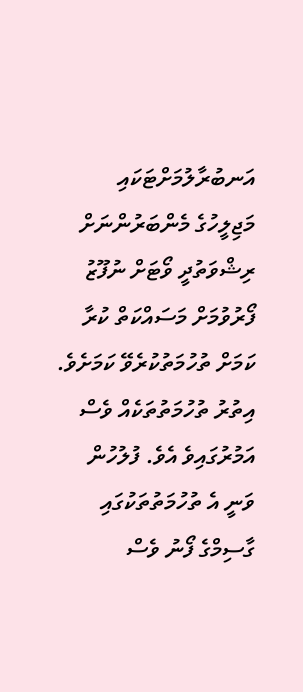އަނބުރާލުމަށްޓަކައި މަޖިލީހުގެ މެންބަރުންނަށް ރިޝްވަތުދީ ވޯޓަށް ނުފޫޒު ފޯރުވުމަށް މަސައްކަތް ކުރާ ކަމަށް ތުހުމަތުކުރެވޭ ކަމަށެވެ. އިތުރު ތުހުމަތުތަކެއް ވެސް އަމުރުގައިވެ އެވެ. ފުލުހުން ވަނީ އެ ތުހުމަތުތަކުގައި ގާސިމްގެ ފޯނު ވެސް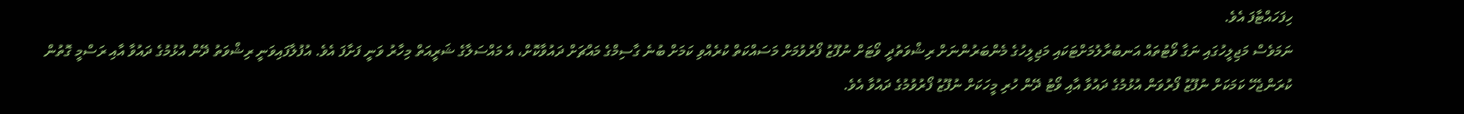ހިފަހައްޓާފަ އެވެ.
ނަމަވެސް މަޖިލީހުގައި ނަގާ ވޯޓުތައް އަނބުރާލުމަށްޓަކައި މަޖިލީހުގެ މެންބަރުންނަށް ރިޝްވަތުދީ ވޯޓަށް ނުފޫޒު ފޯރުވުމަށް މަސައްކަތް ކުރެއްވި ކަމަށް ބުނެ ގާސިމްގެ މައްޗަށް ދައުވާކޮށް، އެ މައްސަލާގެ ޝަރީއަތް މިހާރު ވަނީ ފަށާފަ އެވެ. އުފުލާފައިވަނީ ރިޝްވަތު ދޭން އުޅުމުގެ ދައުވާ އާއި ރަސްމީ ގޮތުން ކުރަންޖެހޭ ކަމަކަށް ނުފޫޒު ފޯރުވަން އުޅުމުގެ ދައުވާ އާއި ވޯޓު ދޭން ހުރި މީހަކަށް ނުފޫޒު ފޯރުވުމުގެ ދައުވާ އެވެ.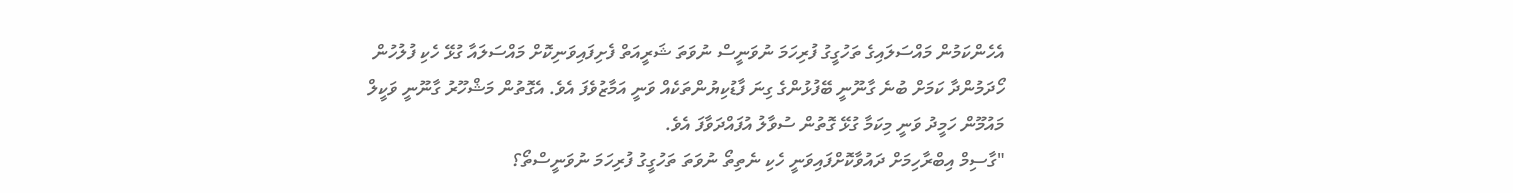އެހެންކަމުން މައްސަލައިގެ ތަހުގީގު ފުރިހަމަ ނުވަނީސް ނުވަތަ ޝަރީއަތް ފެށިފައިވަނިކޮށް މައްސަލައާ ގުޅޭ ހެކި ފުލުހުން ހޯދަމުންދާ ކަމަށް ބުނެ ގާނޫނީ ބޭފުޅުންގެ ގިނަ ފާޑުކިޔުންތަކެއް ވަނީ އަމާޒުވެފަ އެވެ. އެގޮތުން މަޝްހޫރު ގާނޫނީ ވަކީލް މައުމޫން ހަމީދު ވަނީ މިކަމާ ގުޅޭ ގޮތުން ސުވާލު އުފައްދަވާފަ އެވެ.
"ގާސިމް އިބްރާހިމަށް ދައުވާކޮށްފައިވަނީ ހެކި ނެތިތޯ ނުވަތަ ތަހުގީގު ފުރިހަމަ ނުވަނީސްތޯ؟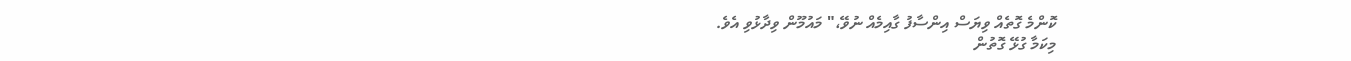ކޮންމެ ގޮތެއް ވިޔަސް އިންސާފު ގާއިމެއް ނުވޭ،" މައުމޫން ވިދާޅުވި އެވެ.
މިކަމާ ގުޅޭ ގޮތުން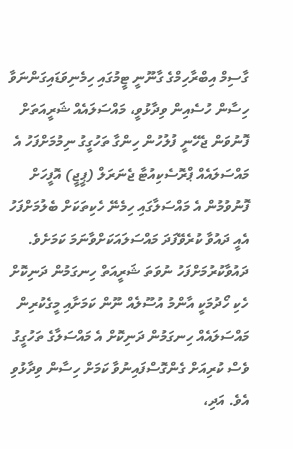ގާސިމް އިބްރާހިމްގެ ގާނޫނީ ޓީމުގައި ހިމެނިވަޑައިގަންނަވާ ހިސާން ހުސެއިން ވިދާޅުވީ، މައްސަލައެއް ޝަރީއަތަށް ފޮނުވަން ޖެހޭނީ ފުލުހުން ހިންގާ ތަހުގީގު ނިމުމަށްފަހު އެ މައްސަލައެއް ޕްރޮސެކިއުޓާ ޖެނަރަލް (ޕީޖީ) އޮފީހަށް ފޮނުވުމުން އެ މައްސަލާގައި ހިމެނޭ ހެކިތަކަށް ބެލުމަށްފަހު އެއީ ދައުވާ ކުރެވޭފަދަ މައްސަލައަކަށްވާނަމަ ކަމަށެވެ.
ދައުވާކުރުމަށްފަހު ނުވަތަ ޝަރީއަތް ހިނގަމުން ދަނިކޮށް ހެކި ހޯދުމަކީ އާންމު އުސޫލެއް ނޫން ކަމަށާއި މީގެކުރިން މައްސަލައެއް ހިނގަމުން ދަނިކޮށް އެ މައްސަލާގެ ތަހުގީގު ވެސް ކުރިއަށް ގެންގޮސްފައިނުވާ ކަމަށް ހިސާން ވިދާޅުވި އެވެ. އަދި،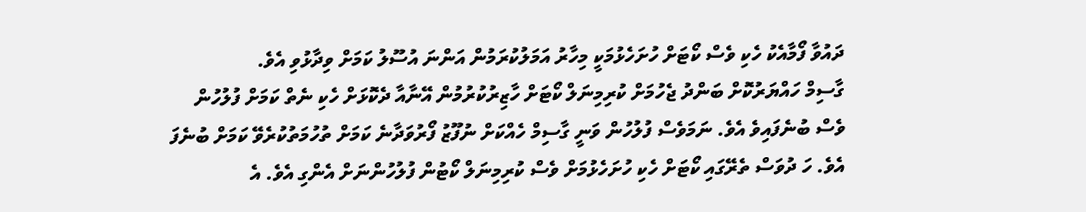ދައުވާ ފޯމާއެކު ހެކި ވެސް ކޯޓަށް ހުށަހެޅުމަކީ މިހާރު އަމަލުކުރަމުން އަންނަ އުސޫލު ކަމަށް ވިދާޅުވި އެވެ.
ގާސިމް ހައްޔަރުކޮށް ބަންދު ޖެހުމަށް ކުރިމިނަލް ކޯޓަށް ހާޒިރުކުރުމުން އޭނާއާ ދެކޮޅަށް ހެކި ނެތް ކަމަށް ފުލުހުން ވެސް ބުނެފައިވެ އެވެ. ނަމަވެސް ފުލުހުން ވަނީ ގާސިމް ހެއްކަށް ނުފޫޒު ފޯރުވަދާނެ ކަމަށް ތުހުމަތުކުރެވޭ ކަމަށް ބުނެފަ އެވެ. ހަ ދުވަސް ތެރޭގައި ކޯޓަށް ހެކި ހުށަހެޅުމަށް ވެސް ކުރިމިނަލް ކޯޓުން ފުލުހުންނަށް އެންގި އެވެ. އެ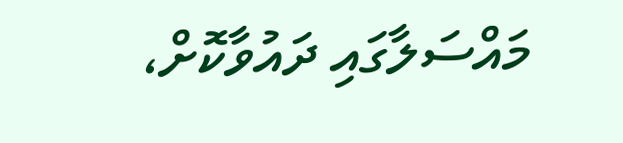މައްސަލާގައި ދައުވާކޮށް،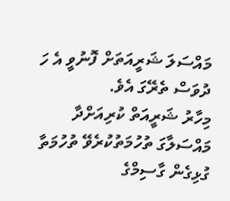މައްސަލަ ޝަރީއަތަށް ފޮނުވީ އެ ހަ ދުވަސް ތެރޭގަ އެވެ.
މިހާރު ޝަރީއަތް ކުރިއަށްދާ މައްސަލާގަ ތުހުމަތުކުރެވޭ ތުހުމަތާ ގުޅިގެން ގާސިމްގެ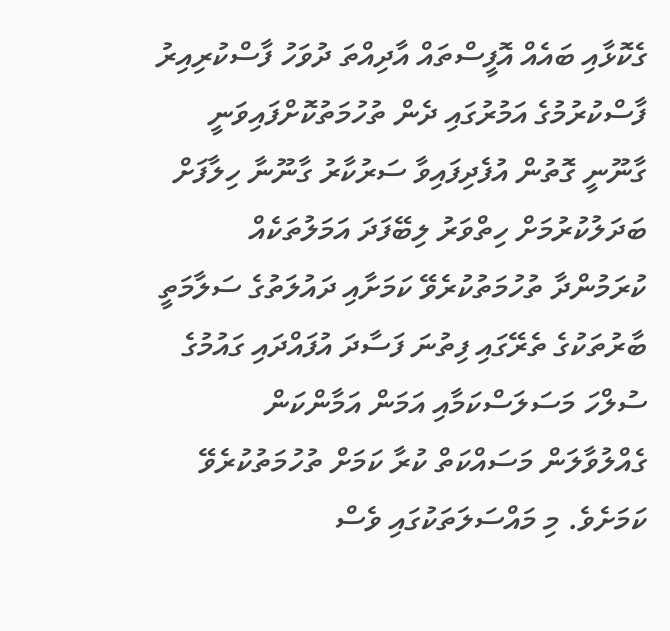ގެކޮޅާއި ބައެއް އޮފީސްތައް އާދިއްތަ ދުވަހު ފާސްކުރިއިރު ފާސްކުރުމުގެ އަމުރުގައި ދެން ތުހުމަތުކޮށްފައިވަނީ ގާނޫނީ ގޮތުން އުފެދިފައިވާ ސަރުކާރު ގާނޫނާ ހިލާފަށް ބަދަލުކުރުމަށް ހިތްވަރު ލިބޭފަދަ އަމަލުތަކެއް ކުރަމުންދާ ތުހުމަތުކުރެވޭ ކަމަށާއި ދައުލަތުގެ ސަލާމަތީ ބާރުތަކުގެ ތެރޭގައި ފިތުނަ ފަސާދަ އުފައްދައި ގައުމުގެ ސުލްހަ މަސަލަސްކަމާއި އަމަން އަމާންކަން ގެއްލުވާލަން މަސައްކަތް ކުރާ ކަމަށް ތުހުމަތުކުރެވޭ ކަމަށެވެ. މި މައްސަލަތަކުގައި ވެސް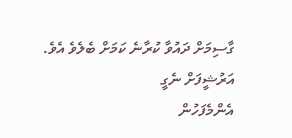ގާސިމަށް ދައުވާ ކުރާނެ ކަމަށް ބެލެވެ އެވެ.
އަރުޝީފަށް ނެގީ
އެންމެފަހުން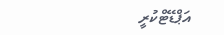އަޕްޑޭޓްކުރީ